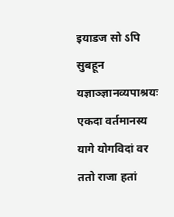इयाडज सो ऽपि सुबहून यज्ञाञ्ज्ञानव्यपाश्रयः
एकदा वर्तमानस्य यागे योगविदां वर
ततो राजा हतां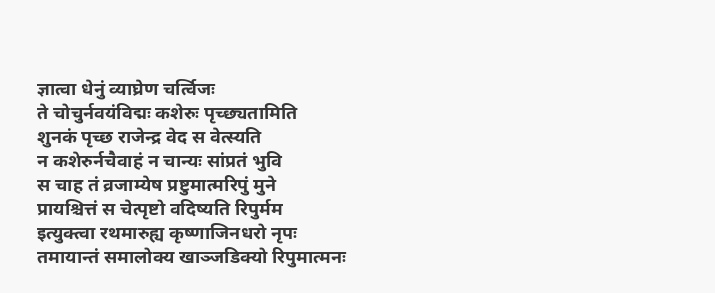ज्ञात्वा धेनुं व्याघ्रेण चर्त्विजः
ते चोचुर्नवयंविद्मः कशेरुः पृच्छ्यतामिति
शुनकं पृच्छ राजेन्द्र वेद स वेत्स्यति
न कशेरुर्नचैवाहं न चान्यः सांप्रतं भुवि
स चाह तं व्रजाम्येष प्रष्टुमात्मरिपुं मुने
प्रायश्चित्तं स चेत्पृष्टो वदिष्यति रिपुर्मम
इत्युक्त्वा रथमारुह्य कृष्णाजिनधरो नृपः
तमायान्तं समालोक्य खाञ्जडिक्यो रिपुमात्मनः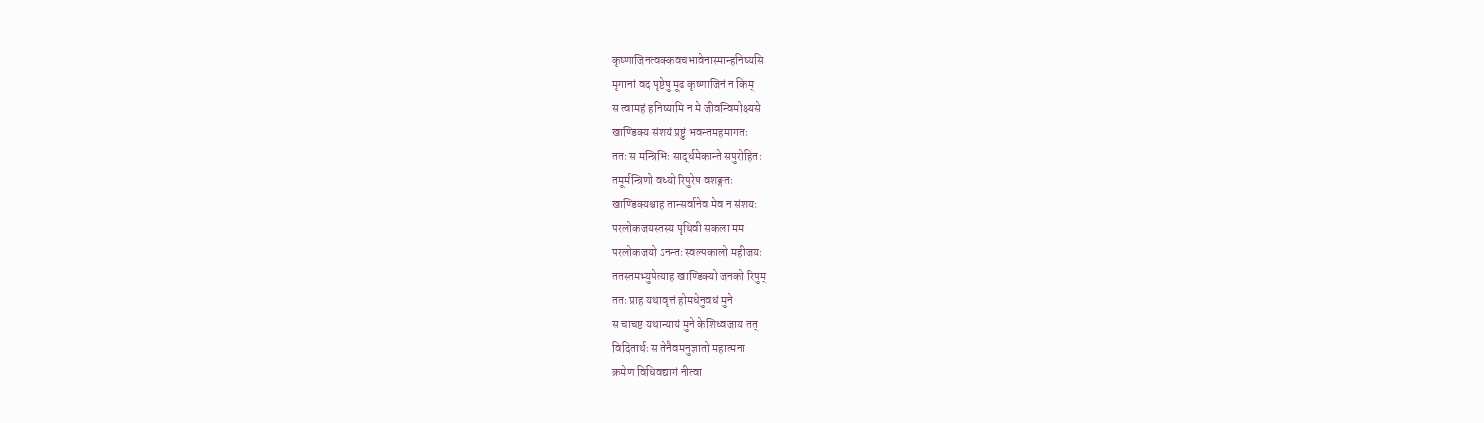कृष्णाजिनत्वक्कवचभावेनास्मान्हनिष्यसि
मृगानां वद पृष्टेषु मूढ कृष्णाजिनं न किम्
स त्वामहं हनिष्यामि न मे जीवन्विमोक्ष्यसे
खाण्डिक्य संशयं प्रष्टुं भवन्तमहमागतः
ततः स मन्त्रिभिः सार्द्धमेकान्ते सपुरोहितः
तमूर्मन्त्रिणो वध्यो रिपुरेष वशङ्गतः
खाण्डिक्यश्चाह तान्सर्वानेव मेव न संशयः
परलोकजयस्तस्य पृथिवी सकला मम
परलोकजयो ऽनन्तः स्वल्पकालो महीजयः
ततस्तमभ्युपेत्याह खाण्डिक्यो जनको रिपुम्
ततः प्राह यथावृत्तं होमधेनुवधं मुने
स चाचष्ट यथान्यायं मुने केशिध्वजाय तत्
विदितार्थः स तेनैवमनुज्ञातो महात्मना
क्रमेण विधिवद्यागं नीत्वा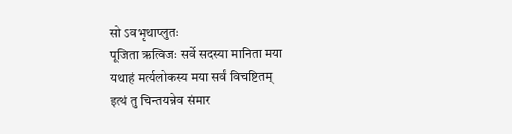सो ऽवभृथाप्लुतः
पूजिता ऋत्विजः सर्वे सदस्या मानिता मया
यथाहं मर्त्यलोकस्य मया सर्वं विचष्टितम्
इत्थं तु चिन्तयन्नेव संमार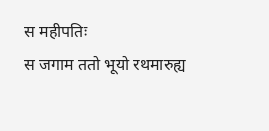स महीपतिः
स जगाम ततो भूयो रथमारुह्य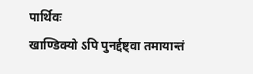पार्थिवः
खाण्डिक्यो ऽपि पुनर्द्दष्ट्वा तमायान्तं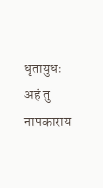धृतायुधः
अहं तु नापकाराय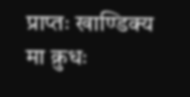प्राप्तः खाण्डिक्य मा क्रुधः